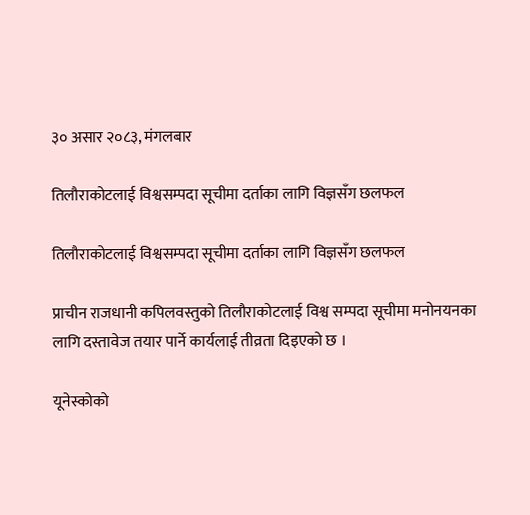३० असार २०८३, मंगलबार

तिलौराकोटलाई विश्वसम्पदा सूचीमा दर्ताका लागि विज्ञसँग छलफल

तिलौराकोटलाई विश्वसम्पदा सूचीमा दर्ताका लागि विज्ञसँग छलफल

प्राचीन राजधानी कपिलवस्तुको तिलौराकोटलाई विश्व सम्पदा सूचीमा मनोनयनका लागि दस्तावेज तयार पार्ने कार्यलाई तीव्रता दिइएको छ ।

यूनेस्कोको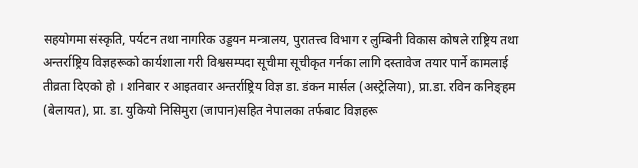सहयोगमा संस्कृति, पर्यटन तथा नागरिक उड्डयन मन्त्रालय, पुरातत्त्व विभाग र लुम्बिनी विकास कोषले राष्ट्रिय तथा अन्तर्राष्ट्रिय विज्ञहरूको कार्यशाला गरी विश्वसम्पदा सूचीमा सूचीकृत गर्नका लागि दस्तावेज तयार पार्ने कामलाई तीव्रता दिएको हो । शनिबार र आइतवार अन्तर्राष्ट्रिय विज्ञ डा. डंकन मार्सल (अस्ट्रेलिया), प्रा.डा. रविन कनिङ्हम (बेलायत), प्रा. डा. युकियो निसिमुरा (जापान)सहित नेपालका तर्फबाट विज्ञहरू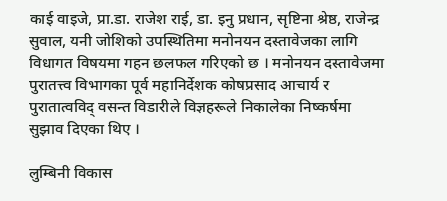काई वाइजे, प्रा.डा. राजेश राई, डा. इनु प्रधान, सृष्टिना श्रेष्ठ, राजेन्द्र सुवाल, यनी जोशिको उपस्थितिमा मनोनयन दस्तावेजका लागि विधागत विषयमा गहन छलफल गरिएको छ । मनोनयन दस्तावेजमा पुरातत्त्व विभागका पूर्व महानिर्देशक कोषप्रसाद आचार्य र पुरातात्वविद् वसन्त विडारीले विज्ञहरूले निकालेका निष्कर्षमा सुझाव दिएका थिए ।

लुम्बिनी विकास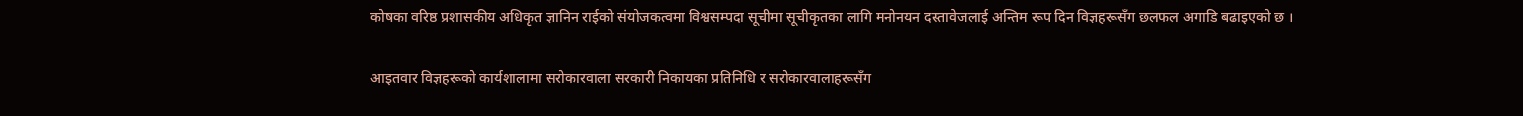कोषका वरिष्ठ प्रशासकीय अधिकृत ज्ञानिन राईको संयोजकत्वमा विश्वसम्पदा सूचीमा सूचीकृतका लागि मनोनयन दस्तावेजलाई अन्तिम रूप दिन विज्ञहरूसँग छलफल अगाडि बढाइएको छ ।

आइतवार विज्ञहरूको कार्यशालामा सरोकारवाला सरकारी निकायका प्रतिनिधि र सरोकारवालाहरूसँग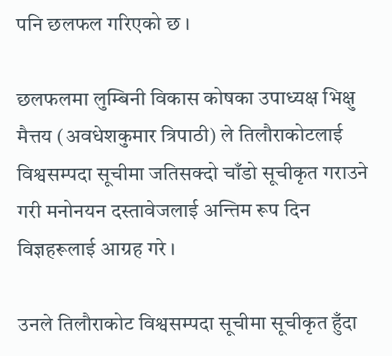पनि छलफल गरिएको छ ।

छलफलमा लुम्बिनी विकास कोषका उपाध्यक्ष भिक्षु मैत्तय (अवधेशकुमार त्रिपाठी) ले तिलौराकोटलाई विश्वसम्पदा सूचीमा जतिसक्दो चाँडो सूचीकृत गराउने गरी मनोनयन दस्तावेजलाई अन्तिम रूप दिन विज्ञहरूलाई आग्रह गरे ।

उनले तिलौराकोट विश्वसम्पदा सूचीमा सूचीकृत हुँदा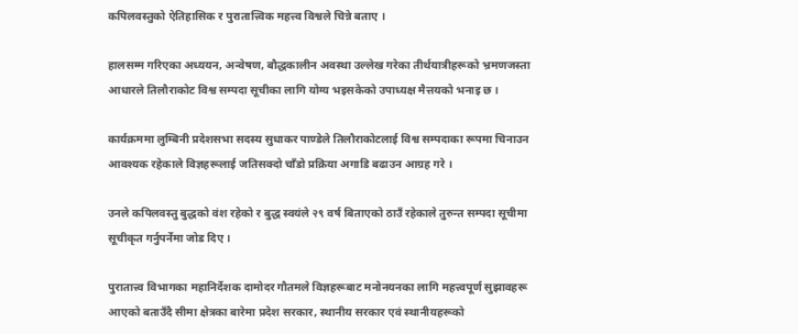कपिलवस्तुको ऐतिहासिक र पुरातात्त्विक महत्त्व विश्वले चिन्ने बताए ।

हालसम्म गरिएका अध्ययन, अन्वेषण, बौद्धकालीन अवस्था उल्लेख गरेका तीर्थयात्रीहरूको भ्रमणजस्ता आधारले तिलौराकोट विश्व सम्पदा सूचीका लागि योग्य भइसकेको उपाध्यक्ष मैत्तयको भनाइ छ ।

कार्यक्रममा लुम्बिनी प्रदेशसभा सदस्य सुधाकर पाण्डेले तिलौराकोटलाई विश्व सम्पदाका रूपमा चिनाउन आवश्यक रहेकाले विज्ञहरूलाई जतिसक्दो चाँडो प्रक्रिया अगाडि बढाउन आग्रह गरे ।

उनले कपिलवस्तु बुद्धको वंश रहेको र बुद्ध स्वयंले २९ वर्ष बिताएको ठाउँ रहेकाले तुरुन्त सम्पदा सूचीमा सूचीकृत गर्नुपर्नेमा जोड दिए ।

पुरातात्त्व विभागका महानिर्देशक दामोदर गौतमले विज्ञहरूबाट मनोनयनका लागि महत्त्वपूर्ण सुझावहरू आएको बताउँदै सीमा क्षेत्रका बारेमा प्रदेश सरकार, स्थानीय सरकार एवं स्थानीयहरूको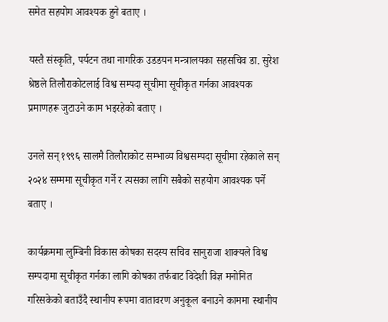समेत सहयोग आवश्यक हुने बताए ।

यस्तै संस्कृति, पर्यटन तथा नागरिक उडडयन मन्त्रालयका सहसचिव डा. सुरेश श्रेष्ठले तिलौराकोटलाई विश्व सम्पदा सूचीमा सूचीकृत गर्नका आवश्यक प्रमाणहरू जुटाउने काम भइरहेको बताए ।

उनले सन् १९९६ सालमै तिलौराकोट सम्भाव्य विश्वसम्पदा सूचीमा रहेकाले सन् २०२४ सम्ममा सूचीकृत गर्ने र त्यसका लागि सबैको सहयोग आवश्यक पर्ने बताए ।

कार्यक्रममा लुम्बिनी विकास कोषका सदस्य सचिव सानुराजा शाक्यले विश्व सम्पदामा सूचीकृत गर्नका लागि कोषका तर्फबाट विदेशी विज्ञ मनोनित गरिसकेको बताउँदै स्थानीय रूपमा वातावरण अनुकूल बनाउने काममा स्थानीय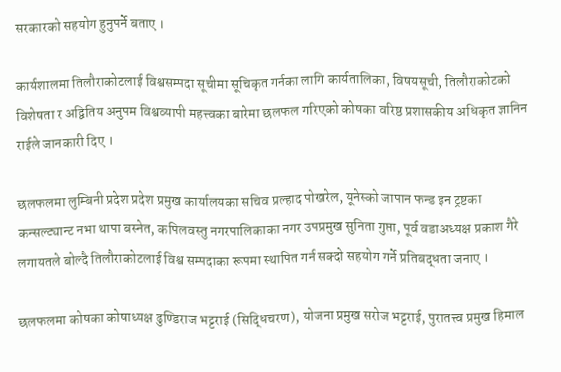सरकारको सहयोग हुनुपर्ने बताए ।

कार्यशालमा तिलौराकोटलाई विश्वसम्पदा सूचीमा सूचिकृत गर्नका लागि कार्यतालिका, विषयसूची, तिलौराकोटको विशेषता र अद्वितिय अनुपम विश्वव्यापी महत्त्वका बारेमा छलफल गरिएको कोषका वरिष्ठ प्रशासकीय अधिकृत ज्ञानिन राईले जानकारी दिए ।

छलफलमा लुम्बिनी प्रदेश प्रदेश प्रमुख कार्यालयका सचिव प्रल्हाद पोखरेल, यूनेस्को जापान फन्ड इन ट्रष्टका कन्सल्ट्यान्ट नभा थापा बस्नेत, कपिलवस्तु नगरपालिकाका नगर उपप्रमुख सुनिता गुप्ता, पूर्व वडाअध्यक्ष प्रकाश गैरे लगायतले बोल्दै तिलौराकोटलाई विश्व सम्पदाका रूपमा स्थापित गर्न सक्दो सहयोग गर्ने प्रतिबद्धता जनाए ।

छलफलमा कोषका कोषाध्यक्ष ढुण्डिराज भट्टराई (सिद्धिचरण), योजना प्रमुख सरोज भट्टराई, पुरातत्त्व प्रमुख हिमाल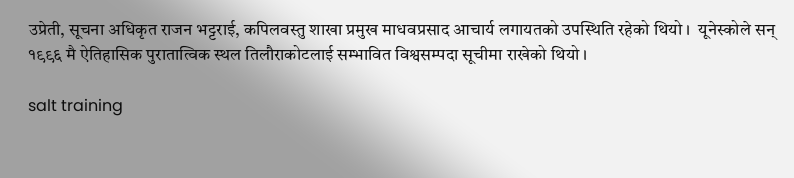उप्रेती, सूचना अधिकृत राजन भट्टराई, कपिलवस्तु शाखा प्रमुख माधवप्रसाद आचार्य लगायतको उपस्थिति रहेको थियो ।  यूनेस्कोले सन् १९९६ मै ऐतिहासिक पुरातात्विक स्थल तिलौराकोटलाई सम्भावित विश्वसम्पदा सूचीमा राखेको थियो ।

salt training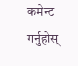कमेन्ट गर्नुहोस्